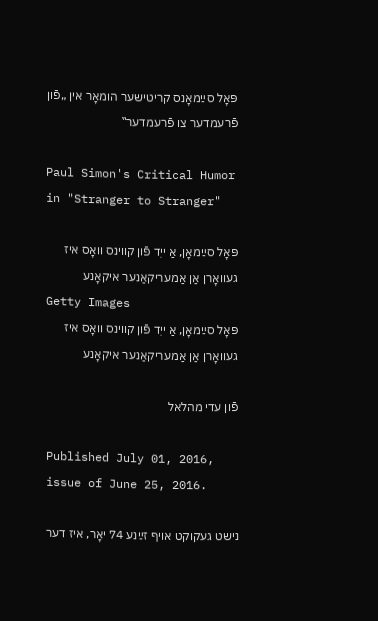פּאָל סײַמאָנס קריטישער הומאָר אין „פֿון פֿרעמדער צו פֿרעמדער‟

Paul Simon's Critical Humor in "Stranger to Stranger"

פּאָל סײַמאָן, אַ ייִד פֿון קווינס וואָס איז געוואָרן אַן אַמעריקאַנער איקאָנע
Getty Images
פּאָל סײַמאָן, אַ ייִד פֿון קווינס וואָס איז געוואָרן אַן אַמעריקאַנער איקאָנע

פֿון עדי מהלאל

Published July 01, 2016, issue of June 25, 2016.

נישט געקוקט אויף זײַנע 74 יאָר, איז דער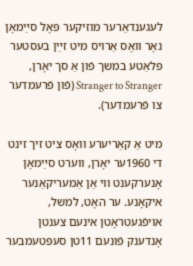לעגענדאַרער מוזיקער פּאָל סײַמאָן נאָר וואָס אַרויס מיט זײַן בעסטער פּלאַטע במשך פֿון אַ סך יאָרן, Stranger to Stranger (פֿון פֿרעמדער צו פֿרעמדער).

מיט אַ קאַריערע וואָס ציט זיך זינט די 1960ער יאָרן, ווערט סײַמאָן אָנערקענט ווי אַן אַמעריקאַנער איקאָנע. ער האָט, למשל, אויפֿגעטראָטן אינעם צענטן אָנדענק פֿונעם 11טן סעפּטעמבער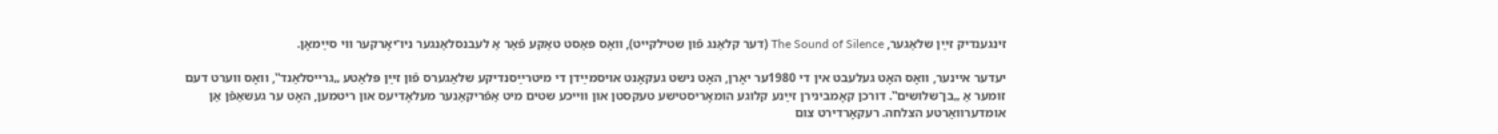זינגענדיק זײַן שלאַגער, The Sound of Silence (דער קלאַנג פֿון שטילקייט), וואָס פּאַסט טאַקע פֿאַר אַ לעבנסלאַנגער ניו־יאָרקער ווי סײַמאָן.

יעדער איינער, וואָס האָט געלעבט אין די 1980ער יאָרן, האָט נישט געקאָנט אויסמײַדן די מיטרײַסנדיקע שלאַגערס פֿון זײַן פּלאַטע „גרייסלאַנד‟, וואָס ווערט דעם זומער אַ „בן־שלושים‟. דורכן קאָמבינירן זײַנע קלוגע הומאָריסטישע טעקסטן און ווייכע שטים מיט אַפֿריקאַנער מעלאָדיעס און ריטמען, האָט ער געשאַפֿן אַן אומדערוואַרטע הצלחה. רעקאָרדירט צום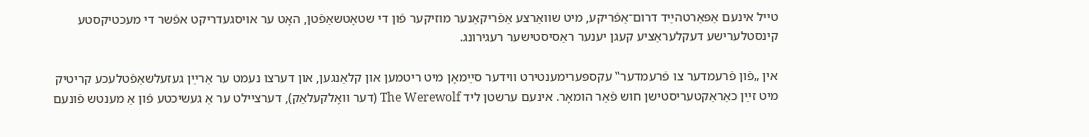טייל אינעם אַפּאַרטהײַד דרום־אַפֿריקע, מיט שוואַרצע אַפֿריקאַנער מוזיקער פֿון די שטאָטשאַפֿטן, האָט ער אויסגעדריקט אפֿשר די מעכטיקסטע קינסטלערישע דעקלעראַציע קעגן יענער ראַסיסטישער רעגירונג.

אין „פֿון פֿרעמדער צו פֿרעמדער‟ עקספּערימענטירט ווידער סײַמאָן מיט ריטמען און קלאַנגען, און דערצו נעמט ער אַרײַן געזעלשאַפֿטלעכע קריטיק מיט זײַן כאַראַקטעריסטישן חוש פֿאַר הומאָר. אינעם ערשטן ליד The Werewolf (דער וואָלקעלאַק), דערציילט ער אַ געשיכטע פֿון אַ מענטש פֿונעם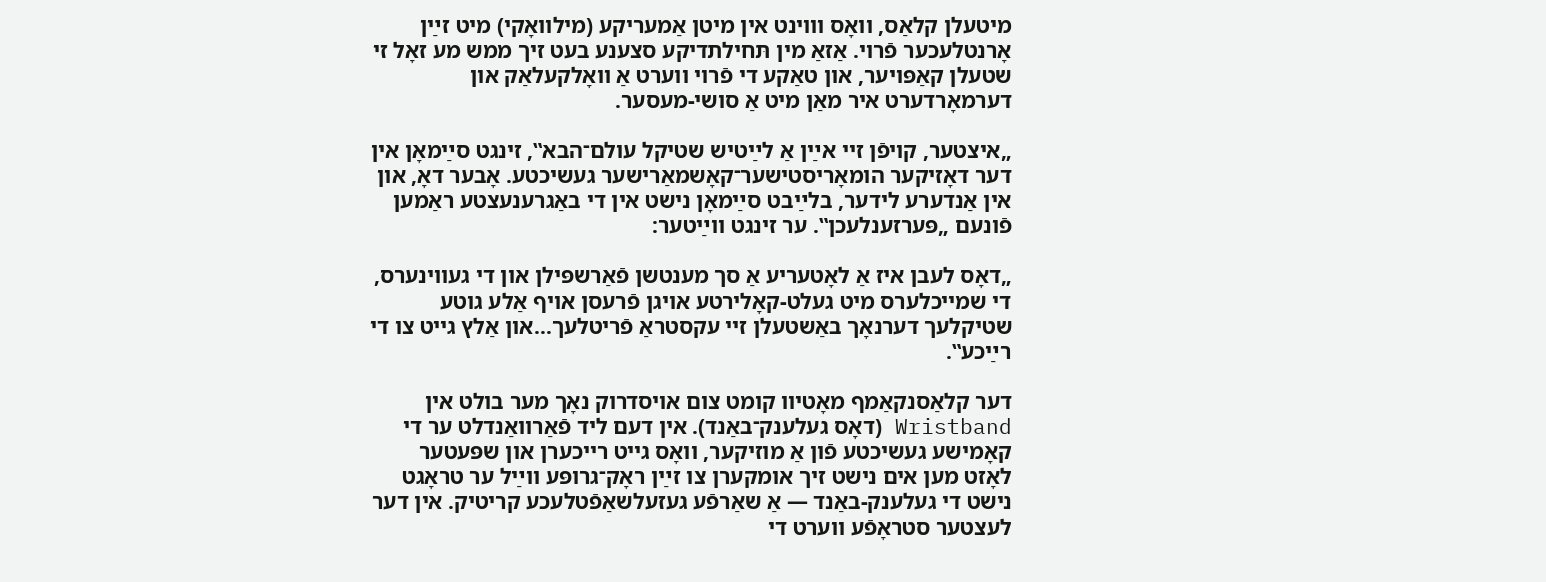מיטעלן קלאַס, וואָס וווינט אין מיטן אַמעריקע (מילוואָקי) מיט זײַן אָרנטלעכער פֿרוי. אַזאַ מין תּחילתדיקע סצענע בעט זיך ממש מע זאָל זי שטעלן קאַפּויער, און טאַקע די פֿרוי ווערט אַ וואָלקעלאַק און דערמאָרדערט איר מאַן מיט אַ סושי-מעסער.

„איצטער, קויפֿן זיי אײַן אַ לײַטיש שטיקל עולם־הבא‟, זינגט סײַמאָן אין דער דאָזיקער הומאָריסטישער־קאָשמאַרישער געשיכטע. אָבער דאָ, און אין אַנדערע לידער, בלײַבט סײַמאָן נישט אין די באַגרענעצטע ראַמען פֿונעם „פּערזענלעכן‟. ער זינגט ווײַטער:

„דאָס לעבן איז אַ לאָטעריע אַ סך מענטשן פֿאַרשפּילן און די געווינערס, די שמייכלערס מיט געלט-קאָלירטע אויגן פֿרעסן אויף אַלע גוטע שטיקלעך דערנאָך באַשטעלן זיי עקסטראַ פֿריטלעך…און אַלץ גייט צו די רײַכע‟.

דער קלאַסנקאַמף מאָטיוו קומט צום אויסדרוק נאָך מער בולט אין Wristband (דאָס געלענק־באַנד). אין דעם ליד פֿאַרוואַנדלט ער די קאָמישע געשיכטע פֿון אַ מוזיקער, וואָס גייט רייכערן און שפּעטער לאָזט מען אים נישט זיך אומקערן צו זײַן ראָק־גרופּע ווײַל ער טראָגט נישט די געלענק-באַנד — אַ שאַרפֿע געזעלשאַפֿטלעכע קריטיק. אין דער לעצטער סטראָפֿע ווערט די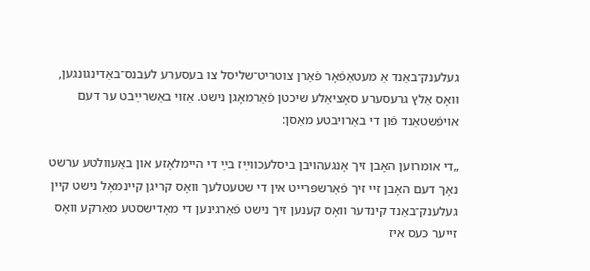געלענק־באַנד אַ מעטאַפֿאָר פֿאַרן צוטריט־שליסל צו בעסערע לעבנס־באַדינגונגען, וואָס אַלץ גרעסערע סאָציאַלע שיכטן פֿאַרמאָגן נישט. אַזוי באַשרײַבט ער דעם אויפֿשטאַנד פֿון די באַרויבטע מאַסן:

„די אומרוען האָבן זיך אָנגעהויבן ביסלעכווײַז בײַ די היימלאָזע און באַעוולטע ערשט נאָך דעם האָבן זיי זיך פֿאַרשפּרייט אין די שטעטלעך וואָס קריגן קיינמאָל נישט קיין געלענק־באַנד קינדער וואָס קענען זיך נישט פֿאַרגינען די מאָדישסטע מאַרקע וואָס זייער כּעס איז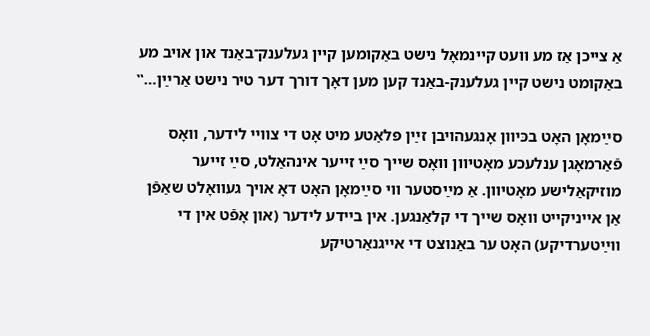אַ צייכן אַז מע וועט קיינמאָל נישט באַקומען קיין געלענק־באַנד און אויב מע באַקומט נישט קיין געלענק-באַנד קען מען דאָך דורך דער טיר נישט אַרײַן…‟

סײַמאָן האָט בכּיוון אָנגעהויבן זײַן פּלאַטע מיט אָט די צוויי לידער, וואָס פֿאַרמאָגן ענלעכע מאָטיוון וואָס שײך סײַ זייער אינהאַלט, סײַ זייער מוזיקאַלישע מאָטיוון. אַ מײַסטער ווי סײַמאָן האָט דאָ אויך געוואָלט שאַפֿן אַן אייניקייט וואָס שײך די קלאַנגען. אין ביידע לידער (און אָפֿט אין די ווײַטערדיקע) האָט ער באַנוצט די אייגנאַרטיקע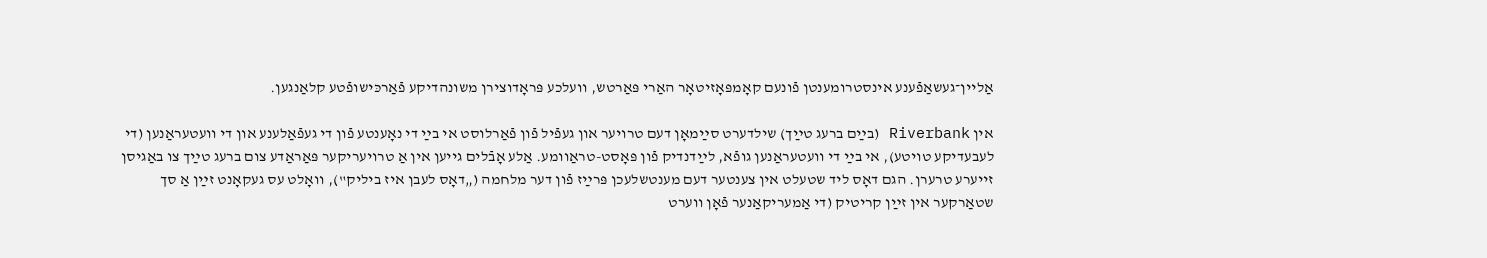אַליין־געשאַפֿענע אינסטרומענטן פֿונעם קאָמפּאָזיטאָר האַרי פּאַרטש, וועלכע פּראָדוצירן משונהדיקע פֿאַרכּישופֿטע קלאַנגען.

אין Riverbank (בײַם ברעג טײַך) שילדערט סײַמאָן דעם טרויער און געפֿיל פֿון פֿאַרלוסט אי בײַ די נאָענטע פֿון די געפֿאַלענע און די וועטעראַנען (די לעבעדיקע טויטע), אי בײַ די וועטעראַנען גופֿא, לײַדנדיק פֿון פּאָסט-טראַוומע. אַלע אָבֿלים גייען אין אַ טרויעריקער פּאַראַדע צום ברעג טײַך צו באַגיסן זייערע טרערן. הגם דאָס ליד שטעלט אין צענטער דעם מענטשלעכן פּרײַז פֿון דער מלחמה („דאָס לעבן איז ביליק‟), וואָלט עס געקאָנט זײַן אַ סך שטאַרקער אין זײַן קריטיק (די אַמעריקאַנער פֿאָן ווערט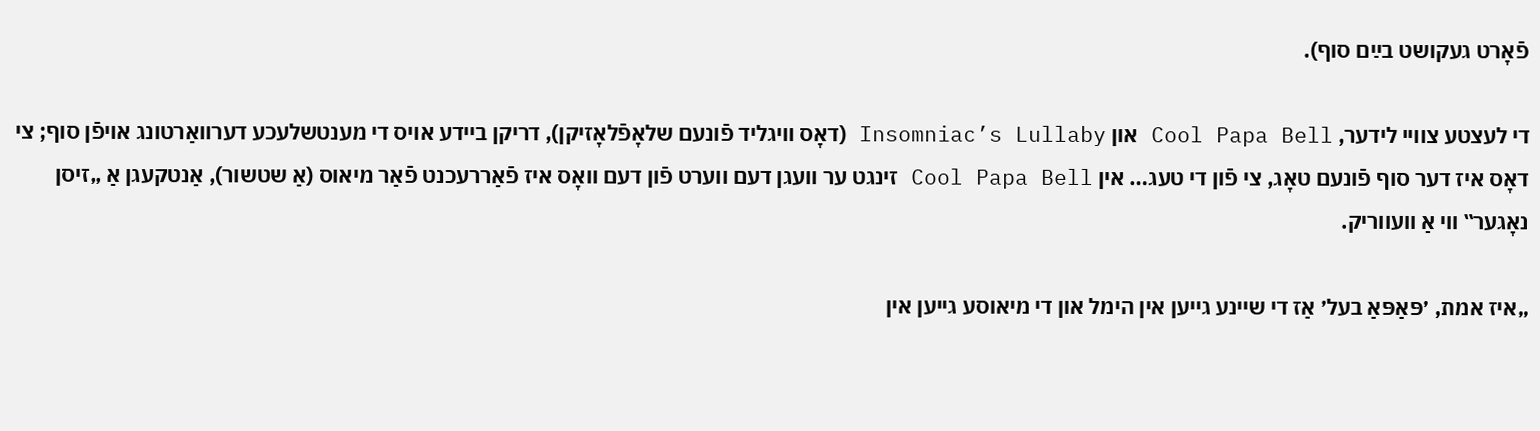פֿאָרט געקושט בײַם סוף).

די לעצטע צוויי לידער, Cool Papa Bell און Insomniac’s Lullaby (דאָס וויגליד פֿונעם שלאָפֿלאָזיקן), דריקן ביידע אויס די מענטשלעכע דערוואַרטונג אויפֿן סוף; צי דאָס איז דער סוף פֿונעם טאָג, צי פֿון די טעג… אין Cool Papa Bell זינגט ער וועגן דעם ווערט פֿון דעם וואָס איז פֿאַררעכנט פֿאַר מיאוס (אַ שטשור), אַנטקעגן אַ „זיסן נאָגער‟ ווי אַ וועווריק.

„איז אמת, ׳פּאַפּאַ בעל׳ אַז די שיינע גייען אין הימל און די מיאוסע גייען אין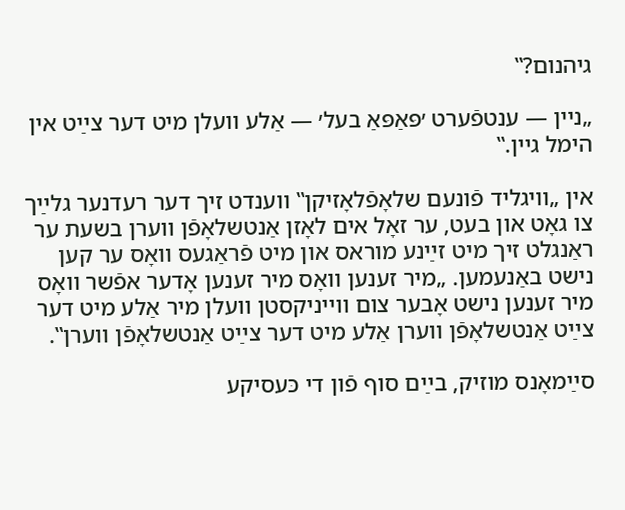גיהנום?‟

„ניין — ענטפֿערט ׳פּאַפּאַ בעל׳ — אַלע וועלן מיט דער צײַט אין הימל גיין.‟

אין „וויגליד פֿונעם שלאָפֿלאָזיקן‟ ווענדט זיך דער רעדנער גלײַך צו גאָט און בעט, ער זאָל אים לאָזן אַנטשלאָפֿן ווערן בשעת ער ראַנגלט זיך מיט זײַנע מוראס און מיט פֿראַגעס וואָס ער קען נישט באַנעמען. „מיר זענען וואָס מיר זענען אָדער אפֿשר וואָס מיר זענען נישט אָבער צום ווייניקסטן וועלן מיר אַלע מיט דער צײַט אַנטשלאָפֿן ווערן אַלע מיט דער צײַט אַנטשלאָפֿן ווערן‟.

סײַמאָנס מוזיק, בײַם סוף פֿון די כּעסיקע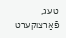טעג, פֿאַרצוקערט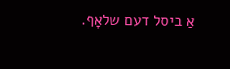אַ ביסל דעם שלאָף.